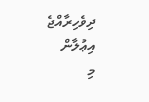ދިވެހިރާއްޖެ
އިޢުލާން
މި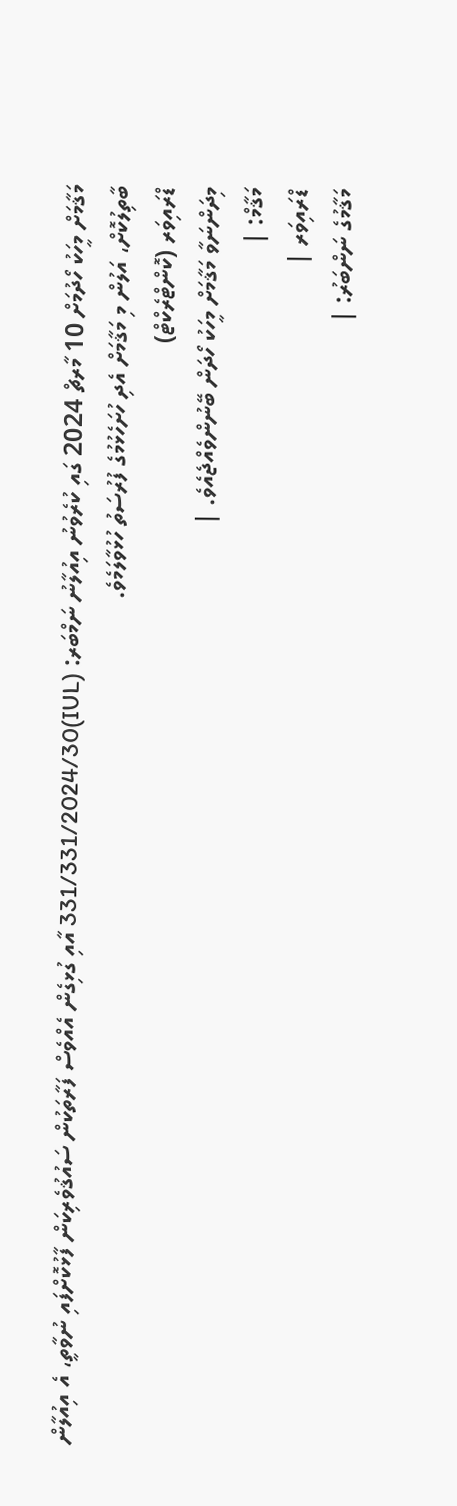މަޤާމަށް މީހަކު ހޯދުމަށް 10 މާރޗް 2024 ގައި ކުރެވުނު އިއުލާނު ނަމްބަރ: (IUL)331/331/2024/30 އާއި ގުޅިގެން އެއްވެސް ފަރާތަކުން ސައުޤުވެރިކަން ފާޅުކޮށްފައި ނުވާތީ، އެ އިއުލާން ބާތިލުކޮށް، އަލުން މި މަޤާމަށް އެދި ހުށަހެޅުމުގެ ފުރުސަތު ހުޅުވާލަމެވެ.
ޑްރައިވަރ (ކޮންޓްރެކްޓް)
މިދަންނަވާ މަޤާމަށް މީހަކު ހޯދަން ބޭނުންވެއްޖެއެވެ. |
މަޤާމް: |
ޑްރައިވަރ |
މަޤާމުގެ ނަންބަރު: |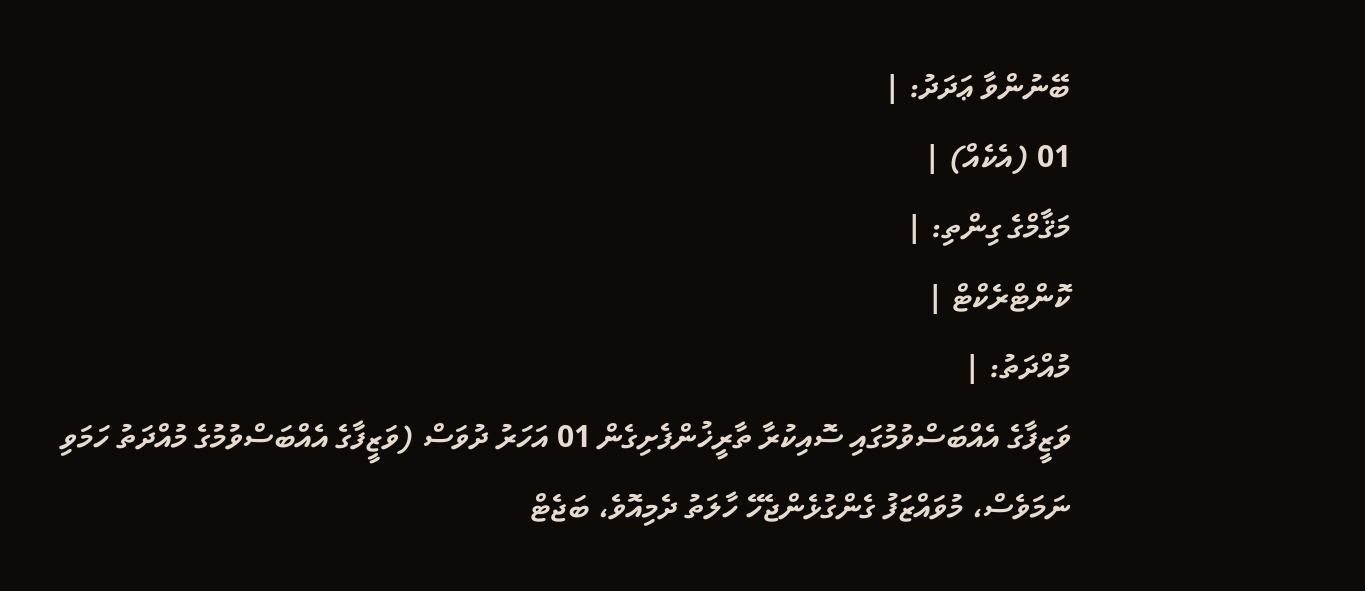ބޭނުންވާ ޢަދަދު: |
01 (އެކެއް) |
މަޤާމްގެ ގިންތި: |
ކޮންޓްރެކްޓް |
މުއްދަތު: |
ވަޒީފާގެ އެއްބަސްވުމުގައި ސޮއިކުރާ ތާރީޚުންފެށިގެން 01 އަހަރު ދުވަސް (ވަޒީފާގެ އެއްބަސްވުމުގެ މުއްދަތު ހަމަވި ނަމަވެސް، މުވައްޒަފު ގެންގުޅެންޖެހޭ ހާލަތު ދެމިއޮވެ، ބަޖެޓް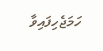ހަމަޖެހިފައިވާ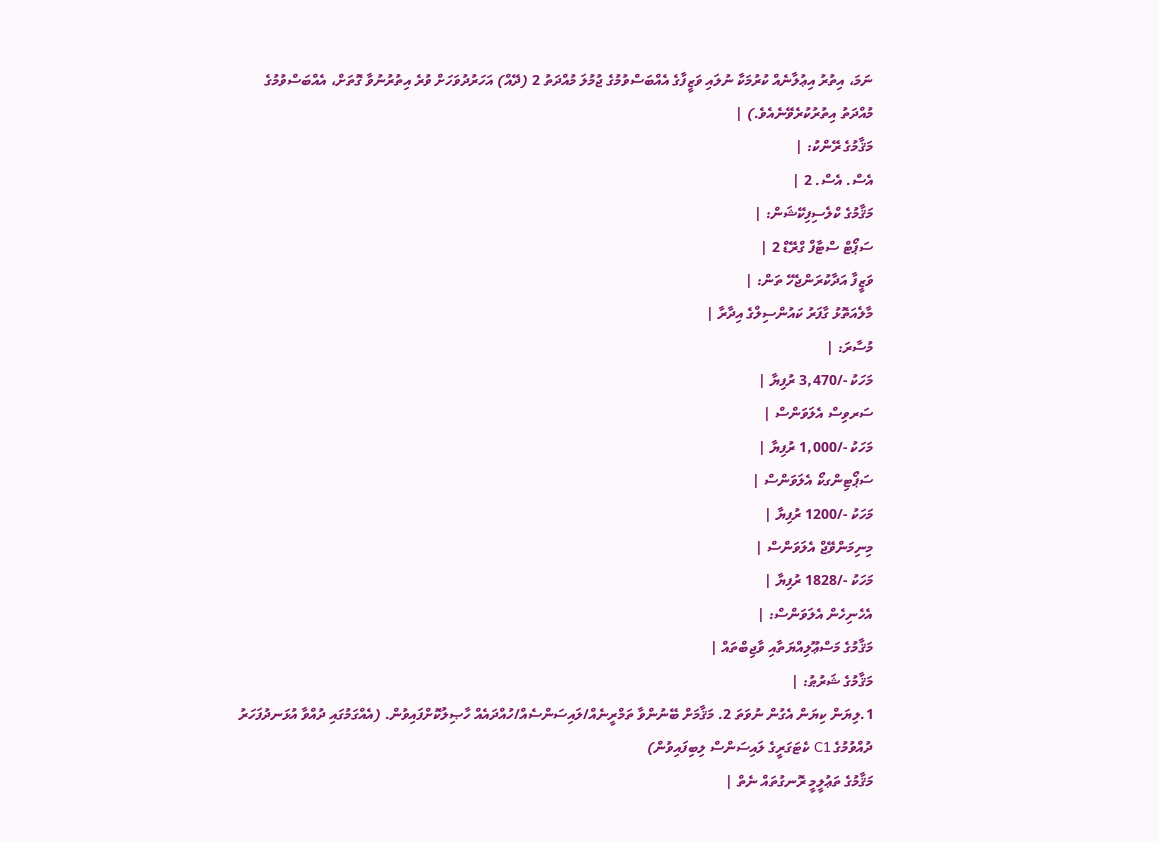ނަމަ، އިތުރު އިޢުލާނެއް ކުރުމަކާ ނުލައި ވަޒީފާގެ އެއްބަސްވުމުގެ ޖުމުލަ މުއްދަތު 2 (ދޭއް) އަހަރުދުވަހަށް ވުރެ އިތުރުނުވާ ގޮތަށް، އެއްބަސްވުމުގެ މުއްދަތު އިތުރުކުރެވޭނެއެވެ.) |
މަޤާމުގެ ރޭންކު: |
އެސް. އެސް. 2 |
މަޤާމުގެ ކްލެސިފިކޭޝަން: |
ސަޕޯޓް ސްޓާފް ގްރޭޑް 2 |
ވަޒީފާ އަދާކުރަންޖެހޭ ތަން: |
މާލެއަތޮޅު ގާފަރު ކައުންސިލްގެ އިދާރާ |
މުސާރަ: |
މަހަކު -/3,470 ރުފިޔާ |
ސަރވިސް އެލަވަންސް |
މަހަކު -/1,000 ރުފިޔާ |
ސަޕޯޓިންގކޯ އެލަވަންސް |
މަހަކު -/1200 ރުފިޔާ |
މިނިމަންވޭޖް އެލަވަންސް |
މަހަކު -/1828 ރުފިޔާ |
އެހެނިހެން އެލަވަންސް: |
މަޤާމުގެ މަސްޢޫލިއްޔަތާއި ވާޖިބްތައް |
މަޤާމުގެ ޝަރުޠު: |
1.ލިޔަން ކިޔަން އެގުން ނުވަތަ 2. މަޤާމަށް ބޭނުންވާ ތަމްރީނެއް/ލައިސަންސެއް/ހުއްދައެއް ހާޞިލުކޮށްފައިވުން. (އެއްގަމުގައި ދުއްވާ އުޅަނދުފަހަރު ދުއްވުމުގެ C1 ކެޓަގަރީގެ ލައިސަންސް ލިބިފައިވުން)
މަޤާމުގެ ތަޢުލީމީ ރޮނގުތައް ނެތް |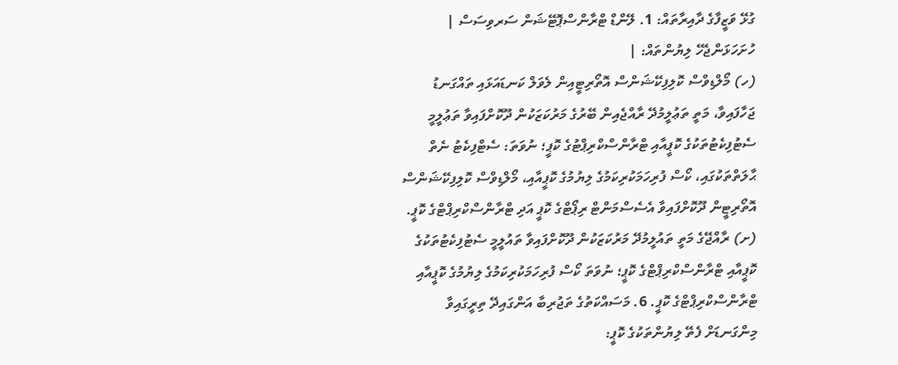ގުޅޭ ވަޒީފާގެ ދާއިރާތައް: 1. ލޭންޑް ޓްރާންސްޕޮޓޭޝަން ސަރވިސަސް |
ހުށަހަޅަންޖެހޭ ލިޔުންތައް: |
(ހ) މޯލްޑިވްސް ކޮލިފިކޭޝަންސް އޮތޯރިޓީއިން ލެވަލް ކަނޑައަޅައި ތައްގަނޑު ޖަހާފައިވާ، މަތީ ތަޢުލީމުދޭ ރާއްޖެއިން ބޭރުގެ މަރުކަޒަކުން ދޫކޮށްފައިވާ ތަޢުލީމީ ސެޓުފިކެޓުތަކުގެ ކޮޕީއާއި ޓްރާންސްކްރިޕްޓުގެ ކޮޕީ؛ ނުވަތަ: ސެޓްފިކެޓު ނެތް ޙާލަތްތަކުގައި، ކޯސް ފުރިހަމަކުރިކަމުގެ ލިޔުމުގެ ކޮޕީއާއި، މޯލްޑިވްސް ކޮލިފިކޭޝަންސް އޮތޯރިޓީން ދޫކޮށްފައިވާ އެސެސްމަންޓް ރިޕޯޓްގެ ކޮޕީ އަދި ޓްރާންސްކްރިޕްޓްގެ ކޮޕީ. (ށ) ރާއްޖޭގެ މަތީ ތައުލީމުދޭ މަރުކަޒަކުން ދޫކޮށްފައިވާ ތައުލީމީ ސެޓުފިކެޓުތަކުގެ ކޮޕީއާއި ޓްރާންސްކްރިޕްޓްގެ ކޮޕީ؛ ނުވަތަ ކޯސް ފުރިހަމަކުރިކަމުގެ ލިޔުމުގެ ކޮޕީއާއި ޓްރާންސްކްރިޕްޓްގެ ކޮޕީ. 6. މަސައްކަތުގެ ތަޖުރިބާ އަންގައިދޭ ތިރީގައިވާ މިންގަނޑަށް ފެތޭ ލިޔުންތަކުގެ ކޮޕީ: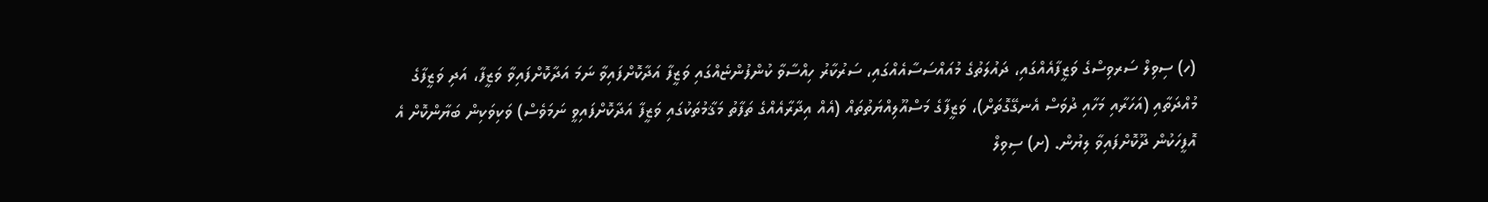(ހ) ސިވިލް ސަރވިސްގެ ވަޒީފާއެއްގައި، ދައުލަތުގެ މުއައްސަސާއެއްގައި، ސަރުކާރު ހިއްސާވާ ކުންފުންޏެއްގައި ވަޒީފާ އަދާކޮށްފައިވާ ނަމަ އަދާކޮށްފައިވާ ވަޒީފާ، އަދި ވަޒީފާގެ މުއްދަތާއި (އަހަރާއި މަހާއި ދުވަސް އެނގޭގޮތަށް)، ވަޒީފާގެ މަސްއޫލިއްޔަތުތައް (އެއް އިދާރާއެއްގެ ތަފާތު މަޤާމުތަކުގައި ވަޒީފާ އަދާކޮށްފައިވީ ނަމަވެސް) ވަކިވަކިން ބަޔާންކޮށް އެ އޮފީހަކުން ދޫކޮށްފައިވާ ލިޔުން. (ށ) ސިވިލް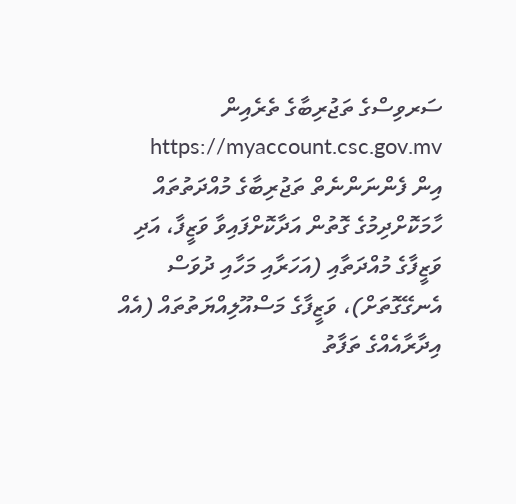ސަރވިސްގެ ތަޖުރިބާގެ ތެރެއިން https://myaccount.csc.gov.mv އިން ފެންނަންނެތް ތަޖުރިބާގެ މުއްދަތުތައް ހާމަކޮށްދިމުގެ ގޮތުން އަދާކޮށްފައިވާ ވަޒީފާ، އަދި ވަޒީފާގެ މުއްދަތާއި (އަހަރާއި މަހާއި ދުވަސް އެނގޭގޮތަށް)، ވަޒީފާގެ މަސްއޫލިއްޔަތުތައް (އެއް އިދާރާއެއްގެ ތަފާތު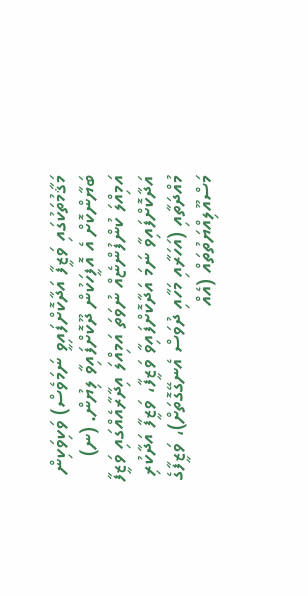މަޤާމުތަކުގައި ވަޒީފާ އަދާކޮށްފައިވީ ނަމަވެސް) ވަކިވަކިން ބަޔާންކޮށް އެ އޮފީހަކުން ދޫކޮށްފައިވާ ލިޔުން. (ނ) އަމިއްލަ ކުންފުންޏެއް ނުވަތަ އަމިއްލަ އިދާރާއެއްގައި ވަޒީފާ އަދާކޮށްފައިވާ ނަމަ އަދާކޮށްފައިވާ ވަޒީފާ، ވަޒީފާ އަދާކުރި މުއްދަތާއި (އަހަރާއި މަހާއި ދުވަސް އެނގޭގޮތަށް)، ވަޒީފާގެ މަސްއޫލިއްޔަތުތައް (އެއް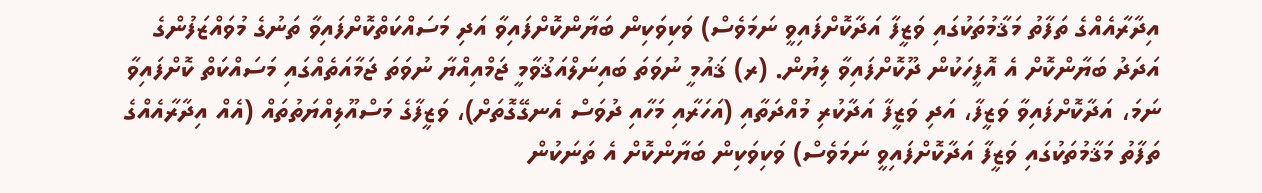އިދާރާއެއްގެ ތަފާތު މަޤާމުތަކުގައި ވަޒީފާ އަދާކޮށްފައިވީ ނަމަވެސް) ވަކިވަކިން ބަޔާންކޮށްފައިވާ އަދި މަސައްކަތްކޮށްފައިވާ ތަނުގެ މުވައްޒަފުންގެ އަދަދު ބަޔާންކޮށް އެ އޮފީހަކުން ދޫކޮށްފައިވާ ލިޔުން. (ރ) ޤައުމީ ނުވަތަ ބައިނަލްއަޤުވާމީ ޖަމްއިއްޔާ ނުވަތަ ޖަމާއަތެއްގައި މަސައްކަތް ކޮށްފައިވާ ނަމަ، އަދާކޮށްފައިވާ ވަޒީފާ، އަދި ވަޒީފާ އަދާކުރި މުއްދަތާއި (އަހަރާއި މަހާއި ދުވަސް އެނގޭގޮތަށް)، ވަޒީފާގެ މަސްއޫލިއްޔަތުތައް (އެއް އިދާރާއެއްގެ ތަފާތު މަޤާމުތަކުގައި ވަޒީފާ އަދާކޮށްފައިވީ ނަމަވެސް) ވަކިވަކިން ބަޔާންކޮށް އެ ތަނަކުން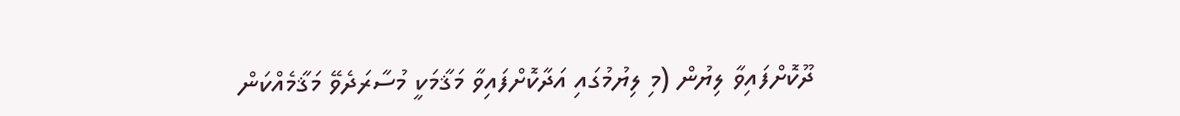ދޫކޮށްފައިވާ ލިޔުން (މި ލިޔުމުގައި އަދާކޮށްފައިވާ މަޤާމަކީ މުސާރަދެވޭ މަޤާމެއްކަން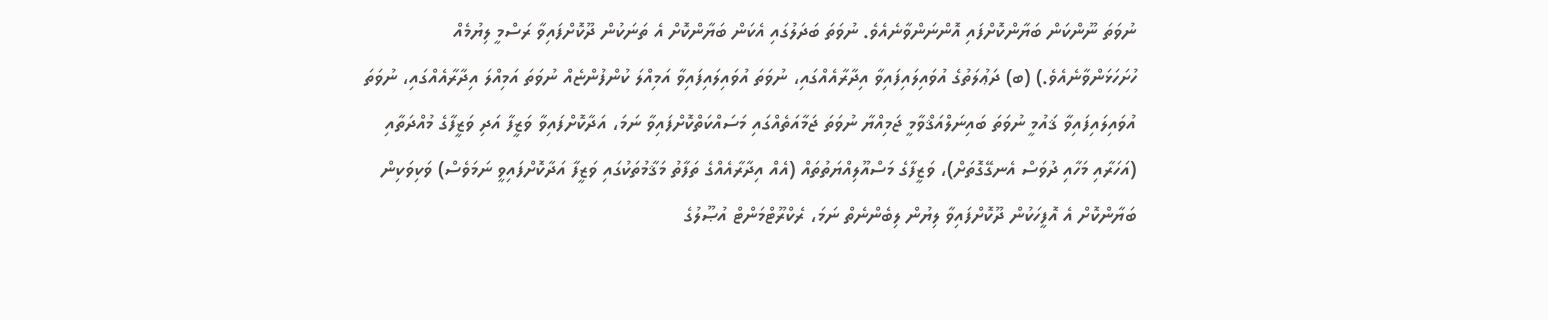ނުވަތަ ނޫންކަން ބަޔާންކޮށްފައި އޮންނަންވާނެއެވެ. ނުވަތަ ބަދަލުގައި އެކަން ބަޔާންކޮށް އެ ތަނަކުން ދޫކޮށްފައިވާ ރަސްމީ ލިޔުމެއް ހުށަހަޅަންވާނެއެވެ.) (ބ) ދަޢުލަތުގެ އުވައިލައިފައިވާ އިދާރާއެއްގައި، ނުވަތަ އުވައިލައިފައިވާ އަމިއްލަ ކުންފުންޏެއް ނުވަތަ އަމިއްލަ އިދާރާއެއްގައި، ނުވަތަ އުވައިލައިފައިވާ ޤައުމީ ނުވަތަ ބައިނަލްއަޤްވާމީ ޖަމިއްޔާ ނުވަތަ ޖަމާއަތެއްގައި މަސައްކަތްކޮށްފައިވާ ނަމަ، އަދާކޮށްފައިވާ ވަޒީފާ އަދި ވަޒީފާގެ މުއްދަތާއި (އަހަރާއި މަހާއި ދުވަސް އެނގޭގޮތަށް)، ވަޒީފާގެ މަސްއޫލިއްޔަތުތައް (އެއް އިދާރާއެއްގެ ތަފާތު މަޤާމުތަކުގައި ވަޒީފާ އަދާކޮށްފައިވީ ނަމަވެސް) ވަކިވަކިން ބަޔާންކޮށް އެ އޮފީހަކުން ދޫކޮށްފައިވާ ލިޔުން ލިބެންނެތް ނަމަ، ރެކްރޫޓްމަންޓް އުޞޫލުގެ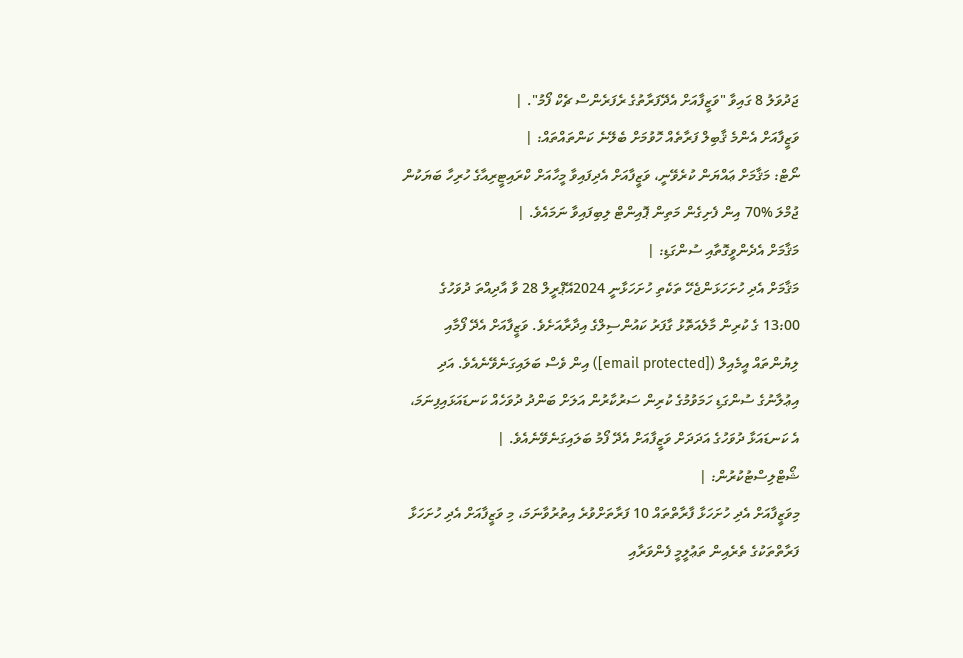ޖަދުވަލު 8 ގައިވާ "ވަޒީފާއަށް އެދޭފަރާތުގެ ރެފަރެންސް ޗެކް ފޯމު". |
ވަޒީފާއަށް އެންމެ ޤާބިލް ފަރާތެއް ހޮވުމަށް ބެލޭނެ ކަންތައްތައް: |
ނޯޓް: މަޤާމަށް ޢައްޔަން ކުރެވޭނީ، ވަޒީފާއަށް އެދިފައިވާ މީހާއަށް ކްރައިޓީރިއާގެ ހުރިހާ ބަޔަކުން ޖުމްލަ %70 އިން ފެށިގެން މަތިން ޕޮއިންޓް ލިބިފައިވާ ނަމައެވެ. |
މަޤާމަށް އެދެންވީގޮތާއި ސުންގަޑި: |
މަޤާމަށް އެދި ހުށަހަޅަންޖެހޭ ތަކެތި ހުށަހަޅާނީ 2024އޭޕްރީލް 28 ވާ އާދިއްތަ ދުވަހުގެ 13:00 ގެ ކުރިން މާލެއަތޮޅު ގާފަރު ކައުންސިލްގެ އިދާރާއަށެވެ. ވަޒީފާއަށް އެދޭ ފޯމާއި ލިޔުންތައް އީމެއިލް ([email protected]) އިން ވެސް ބަލައިގަނެވޭނެއެވެ. އަދި އިޢުލާނުގެ ސުންގަޑި ހަމަވުމުގެ ކުރިން ސަރުކާރުން އަލަށް ބަންދު ދުވަހެއް ކަނޑައަޅައިފިނަމަ، އެ ކަނޑައަޅާ ދުވަހުގެ އަދަދަށް ވަޒީފާއަށް އެދޭ ފޯމު ބަލައިގަނެވޭނެއެވެ. |
ޝޯޓްލިސްޓުކުރުން: |
މިވަޒީފާއަށް އެދި ހުށަހަޅާ ފާރާތްތައް 10 ފަރާތަށްވުރެ އިތުރުވާނަމަ، މި ވަޒީފާއަށް އެދި ހުށަހަޅާ ފަރާތްތަކުގެ ތެރެއިން ތަޢުލީމީ ފެންވަރާއި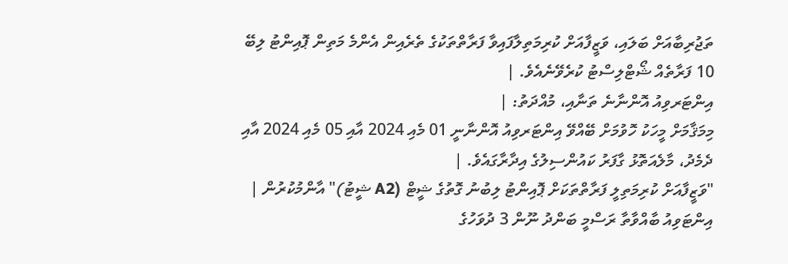ތަޖުރިބާއަށް ބަލައި، ވަޒީފާއަށް ކުރިމަތިލާފައިވާ ފަރާތްތަކުގެ ތެރެއިން އެންމެ މަތިން ޕޮއިންޓު ލިބޭ 10 ފަރާތެއް ޝޯޓްލިސްޓު ކުރެވޭނެއެވެ. |
އިންޓަރވިއު އޮންނާނެ ތަނާއި، މުއްދަތު: |
މިމަޤާމަށް މީހަކު ހޮވުމަށް ބޭއްވޭ އިންޓަރވިއު އޮންނާނީ 01 މެއި 2024 އާއި 05 މެއި 2024 އާއި ދެމެދު، މާލެއަތޮޅު ގާފަރު ކައުންސިލުގެ އިދާރާގައެވެ. |
"ވަޒީފާއަށް ކުރިމަތިލީ ފަރާތްތަކަށް ޕޮއިންޓު ލިބުނު ގޮތުގެ ޝީޓް (A2 ޝީޓު)" އާންމުކުރުން |
އިންޓަވިއު ބާއްވާތާ ރަސްމީ ބަންދު ނޫން 3 ދުވަހުގެ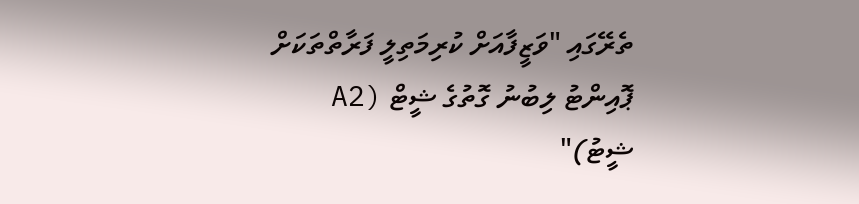ތެރޭގައި "ވަޒީފާއަށް ކުރިމަތިލީ ފަރާތްތަކަށް ޕޮއިންޓު ލިބުނު ގޮތުގެ ޝީޓް (A2 ޝީޓު)"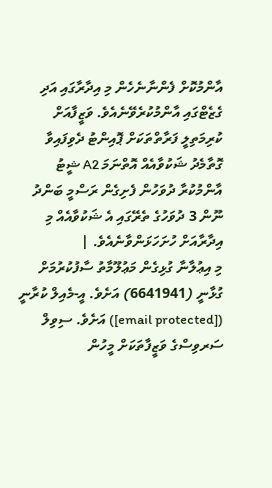އާންމުކޮށް ފެންނާނެހެން މި އިދާރާގައި އަދި ގެޒެޓްގައި އާންމުކުރެވޭނެއެވެ. ވަޒީފާއަށް ކުރިމަތިލީ ފަރާތްތަކަށް ޕޮއިންޓު ދެވިފައިވާ ގޮތާމެދު ޝަކުވާއެއް އޮތްނަމަ A2 ޝީޓު އާންމުކުރާ ދުވަހުން ފެށިގެން ރަސްމީ ބަންދު ނޫން 3 ދުވަހުގެ ތެރޭގައި އެ ޝަކުވާއެއް މި އިދާރާއަށް ހުށަހަޅަންވާނެއެވެ. |
މި އިޢުލާނާ ގުޅިގެން މަޢުލޫމާތު ސާފުކުރުމަށް ގުޅާނީ (6641941) އަށެވެ. އީ-މެއިލް ކުރާނީ ([email protected]) އަށެވެ. ސިވިލް ސަރވިސްގެ ވަޒީފާތަކަށް މީހުން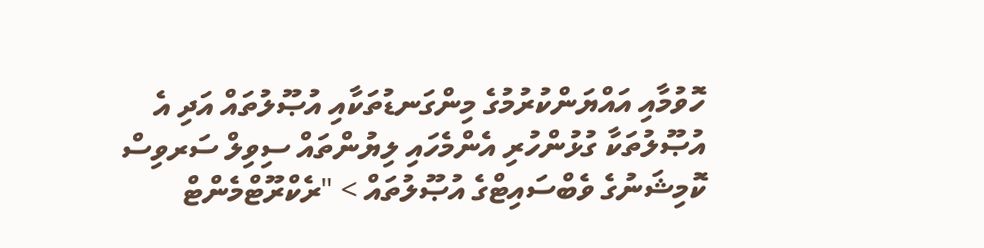ހޮވުމާއި އައްޔަންކުރުމުގެ މިންގަނޑުތަކާއި އުޞޫލުތައް އަދި އެ އުޞޫލުތަކާ ގުޅުންހުރި އެންމެހައި ލިޔުންތައް ސިވިލް ސަރވިސް ކޮމިޝަނުގެ ވެބްސައިޓްގެ އުޞޫލުތައް > "ރެކްރޫޓްމެންޓް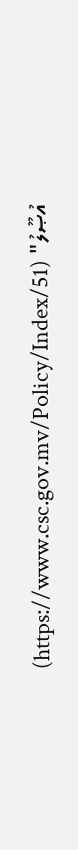އުޞޫލު" (https://www.csc.gov.mv/Policy/Index/51)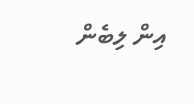އިން ލިބެން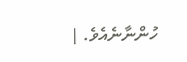ހުންނާނެއެވެ. |